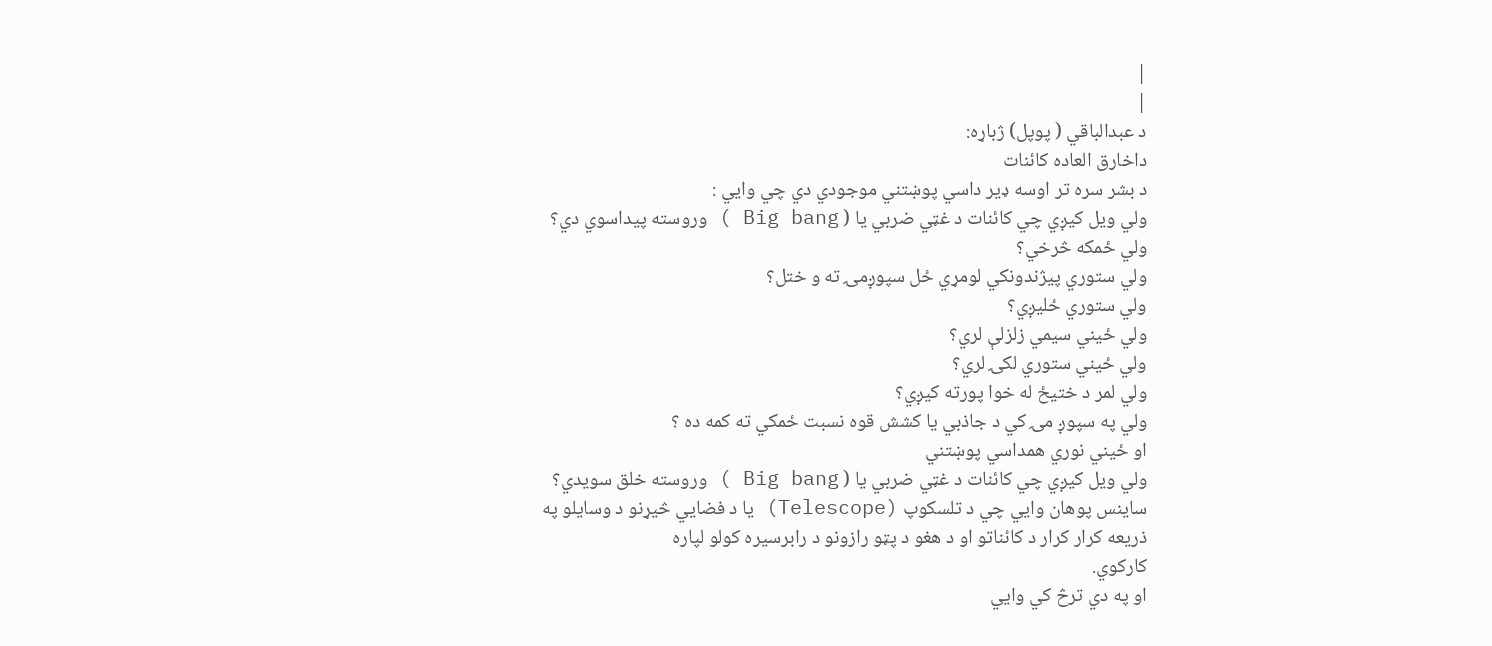|
|
د عبدالباقي ( پوپل) ژباړه:
داخارق العاده کائنات
د بشر سره تر اوسه ډير داسي پوښتني موجودي دي چي وايي :
ولي ويل كيږي چي كائنات د غټي ضربي يا ( Big bang ) وروسته پيداسوي دي؟
ولي ځمكه څرخي؟
ولي ستوري پيژندونكي لومړي ځل سپوږمۍ ته و ختل؟
ولي ستوري ځليږي؟
ولي ځيني سيمي زلزلې لري؟
ولي ځيني ستوري لكۍ لري؟
ولي لمر د ختيځ له خوا پورته كيږي؟
ولي په سپوږ مۍ كي د جاذبي يا كشش قوه نسبت ځمكي ته كمه ده ؟
او ځيني نوري همداسي پوښتني
ولي ويل كيږي چي كائنات د غټي ضربي يا ( Big bang ) وروسته خلق سويدي؟
ساينس پوهان وايي چي د تلسكوپ (Telescope) يا د فضايي څيړنو د وسايلو په
ذريعه كرار كرار د كائناتو او د هغو د پټو رازونو د رابرسيره كولو لپاره
كاركوي.
او په دي ترڅ كي وايي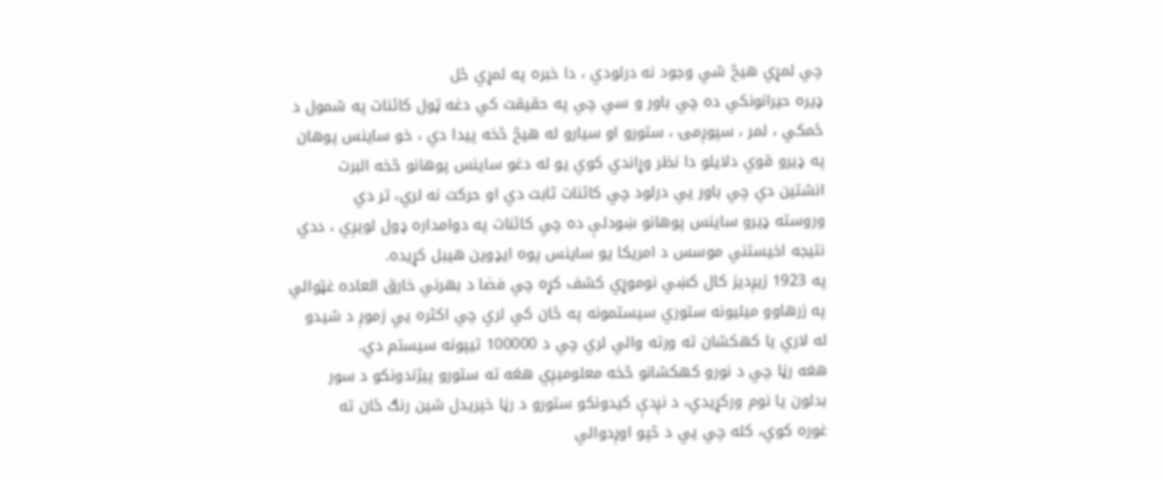چي لمړي هيڅ شي وجود نه درلودي ، دا خبره په لمړي ځل
ډيره حيرانونكي ده چي باور و سي چي په حقيقت كي دغه ټول كائنات په شمول د
ځمكي ، لمر ، سپوږمۍ ، ستورو او سيارو له هيڅ څخه پيدا دي ، خو ساينس پوهان
په ډيرو قوي دلايلو دا نظر وړاندي كوي يو له دغو ساينس پوهانو څخه البرت
انشتين دي چي باور يي درلود چي كائنات ثابت دي او حركت نه لري، تر دي
وروسته ډيرو ساينس پوهانو ښودلې ده چي كائنات په دوامداره ډول لويږي ، ددي
نتيجه اخيستني موسس د امريكا يو ساينس پوه ايډوين هيبل كړيده.
په 1923 زيږديز كال كښي نوموړي كشف كړه چي فضا د بهرني خارق العاده غټوالي
په زرهاوو ميليونه ستوري سيستمونه په ځان كي لري چي اكثره يي زموږ د شيدو
له لاري يا كهكشان ته ورته والي لري چي د 100000 تيپونه سيستم دي.
هغه رڼا چي د نورو كهكشانو څخه معلوميږي هغه ته ستورو پيژندونكو د سور
بدلون يا نوم وركړيدي، د نږدې كيدونكو ستورو د رڼا خپريدل شين رنګ ځان ته
غوره كوي، كله چي يي د څپو اوږدوالي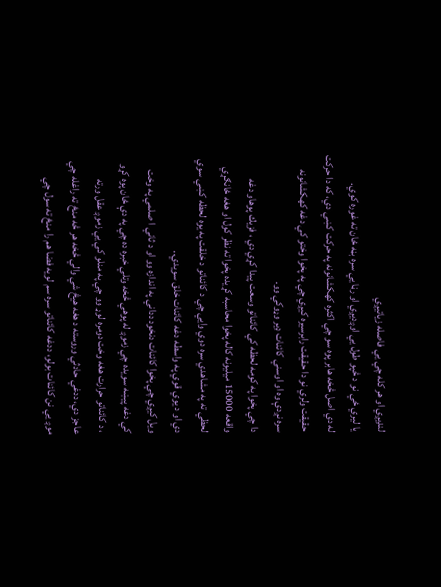لنډيږي او هر كله چي يي فاصله زياتيږي
يا ليري ځي نو د څپو طول يي اوږديږي او رڼا يي سره بڼه ځان ته غوره كوي.
له دي اصل څخه هابر پوه سو چي اكثره كهكشانونه په حركت كښي دي، كه دا حركت
حقيقت ولري نو دا حقيقت رابرسيره كيږي چي په پخوا وختو كي دغه كهكشانونه
سره نږدې وه او اوسني كائنات ډير وړوكي وو.
دا چي پخوا په كومه لحظه كي كائناتو وسعت پيدا كړي دي ، فزيك پوهاو دغه
واقعه 15000 ميليونه كاله پخوا محاسبه كړيده پخوا ته نظر كول او هغه ځانګړي
لحظي ته په مشاهدي سره دوي وايي چي د كائناتو د خلقت په يوه لحظه كښي سوي
دي او د يوي قوي په واسطه دغه كائنات خلق سويدي..
ويل كيږي چي پخوا كائنات دنخود دداني په اندازه وو او د ثاني ا صلمي په وخت
كي دغه پيښه سويده چي زموږ له پوهي څخه وتلي خبره ده چي په دې ځان پوه كړو
، د كائناتو حرارت هغه وخت دومره لوړ وو چي په منلو كي يي زموږ عقل ورته
عاجز دي، ددغي حادثي وروسته د هغه هيڅ شي والي څخه هر څه منځ ته راغله چي
موږ يي نن كائنات بولو، ددغه كائناتو سره سم لويه فضا هم را منځ ته سول چي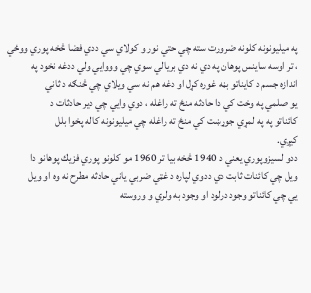په ميليونونه كلونه ضرورت سته چي حتي نور و كولاي سي ددي فضا څخه پوري ووځي
، تر اوسه ساينس پوهان په دي نه دي بريالي سوي چي وووايي ولي ددغه نخود په
اندازه جسم د كايناتو بڼه غوره كړل او دغه هم نه سي ويلاي چي څنګه د ثاني
يو صلمي په وخت كي دا حادثه منځ ته راغله ، دوي وايي چي دير حادثات د
كائناتو په په لمړي جوړښت كي منځ ته راغله چي ميليونونه كاله پخوا بلل
كيږي.
ددو لسيزوپوري يعني د 1940 څخه بيا تر 1960 مو كلونو پوري فزيك پوهانو دا
ويل چي كائنات ثابت دي ددوي لپاره د غټي ضربي ياني حادثه مطرح نه وه او ويل
يي چي كائناتو وجود درلود او وجود به ولري و وروسته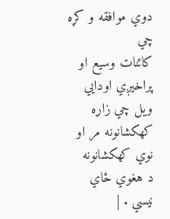دوي موافقه و كړه چي
كائنات وسيع او پراخيږي اودايي ويل چي زاړه كهكشانونه مر او نوي كهكشانونه
د هغوي ځاي نيسي . |